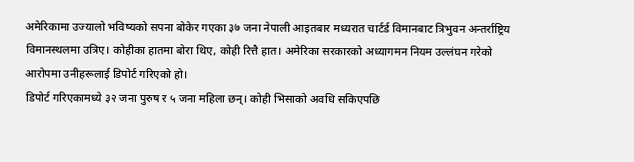अमेरिकामा उज्यालो भविष्यको सपना बोकेर गएका ३७ जना नेपाली आइतबार मध्यरात चार्टर्ड विमानबाट त्रिभुवन अन्तर्राष्ट्रिय विमानस्थलमा उत्रिए। कोहीका हातमा बोरा थिए, कोही रित्तै हात। अमेरिका सरकारको अध्यागमन नियम उल्लंघन गरेको आरोपमा उनीहरूलाई डिपोर्ट गरिएको हो।
डिपोर्ट गरिएकामध्ये ३२ जना पुरुष र ५ जना महिला छन्। कोही भिसाको अवधि सकिएपछि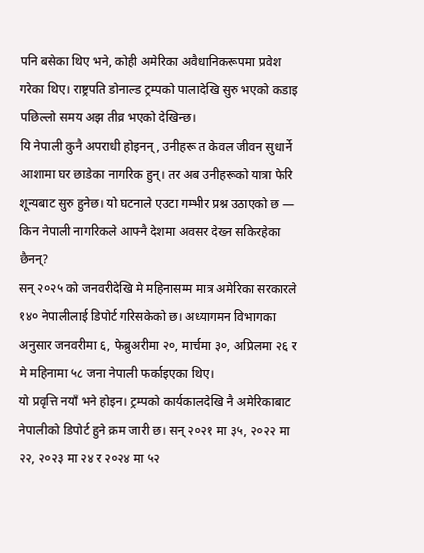पनि बसेका थिए भने, कोही अमेरिका अवैधानिकरूपमा प्रवेश गरेका थिए। राष्ट्रपति डोनाल्ड ट्रम्पको पालादेखि सुरु भएको कडाइ पछिल्लो समय अझ तीव्र भएको देखिन्छ।
यि नेपाली कुनै अपराधी होइनन्, उनीहरू त केवल जीवन सुधार्ने आशामा घर छाडेका नागरिक हुन्। तर अब उनीहरूको यात्रा फेरि शून्यबाट सुरु हुनेछ। यो घटनाले एउटा गम्भीर प्रश्न उठाएको छ — किन नेपाली नागरिकले आफ्नै देशमा अवसर देख्न सकिरहेका छैनन्?
सन् २०२५ को जनवरीदेखि मे महिनासम्म मात्र अमेरिका सरकारले १४० नेपालीलाई डिपोर्ट गरिसकेको छ। अध्यागमन विभागका अनुसार जनवरीमा ६, फेब्रुअरीमा २०, मार्चमा ३०, अप्रिलमा २६ र मे महिनामा ५८ जना नेपाली फर्काइएका थिए।
यो प्रवृत्ति नयाँ भने होइन। ट्रम्पको कार्यकालदेखि नै अमेरिकाबाट नेपालीको डिपोर्ट हुने क्रम जारी छ। सन् २०२१ मा ३५, २०२२ मा २२, २०२३ मा २४ र २०२४ मा ५२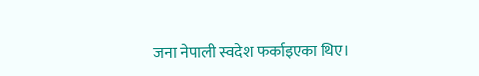जना नेपाली स्वदेश फर्काइएका थिए।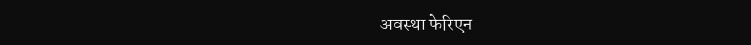अवस्था फेरिएन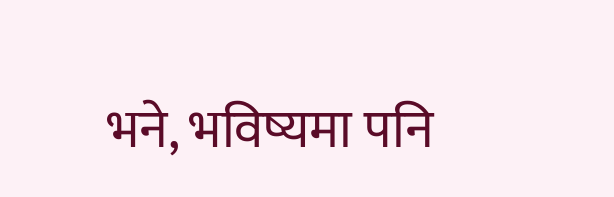भने, भविष्यमा पनि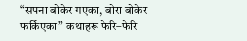“सपना बोकेर गएका, बोरा बोकेर फर्किएका” कथाहरू फेरि–फेरि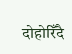दोहोरिँदै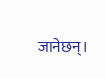जानेछन्।